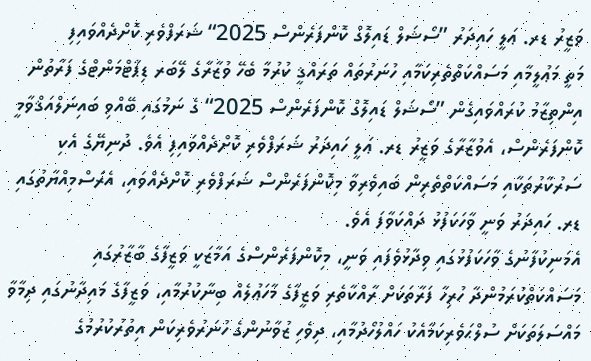ވަޒީރު ޑރ. ޢަލީ ހައިދަރު ”ސޯޝަލް ޑައިލޮގް ކޮންފަރެންސް 2025“ ޝަރަފްވެރި ކޮށްދެއްވައިފި
މަތީ މަޢުލީމާއި މަސައްކަތްތެރިކަމާއި ހުނަރުތައް ތަރައްޤީ ކުރުމާ ބެހޭ ވުޒާރާގެ ލޭބަރ ޑިޕާޓްމަންޓްގެ ފަރާތުން އިންތިޒާމު ކުރައްވައިގެން ”ސޯޝަލް ޑައިލޮގް ކޮންފަރެންސް 2025“ ގެ ނަމުގައި ބޭއްވި ބައިނަލްއަޤްވާމީ ކޮންފަރެންސް، އެވުޒާރާގެ ވަޒީރު ޑރ. ޢަލީ ހައިދަރު ޝަރަފްވެރި ކޮށްދެއްވައިފި އެވެ. ދުނިޔޭގެ އެކި ސަރުކާރުތަކާއި މަސައްކަތްތެރިން ބައިވެރިވާ މިކޮންފަރެންސް ޝަރަފްވެރި ކޮށްދެއްވައި، އެރަސްމިއްޔާތުގައި ޑރ. ހައިދަރު ވަނީ ވާހަކަފުޅު ދައްކަވާފަ އެވެ.
އެމަނިކުފާނުގެ ވާހަކަފުޅުގައި ވިދާޅުވެފައި ވަނީ، މިކޮންފަރެންސްގެ އަމާޒަކީ ވަޒީފާގެ ބާޒާރުގައި މަސައްކަތްކުރަމުންދާ ހުރިހާ ފަރާތަކަށް ރާއްކާތެރި ވަޒީފާގެ މާހަޢުލެއް ބިނާކުރުމާއި، ވަޒީފާގެ މައިދާނުގައި ދިމާވާ މައްސަލަތަކަށް ސުލްޙަވެރިކަމާއެކު ހައްލުހޯދުމާއި، ދިވެހި ޒުވާނުންގެ ހުނަރުވެރިކަން އިތުރުކުރުމުގެ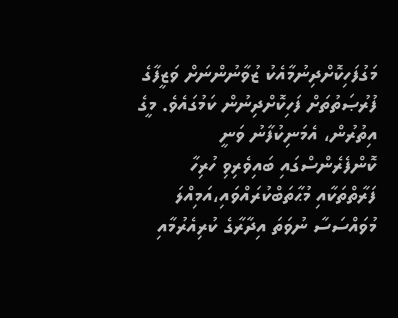މަގުފަހިކޮށްދިނުމާއެކު ޒުވާނުންނަށް ވަޒީފާގެ ފުރުޞަތުތަށް ފަހިކޮށްދިނުން ކަމުގައެވެ. މީގެ އިތުރުން، އެމަނިކުފާނު ވަނީ ކޮންފެރެންސްގައި ބައިވެރިވި ހުރިހާ ފަރާތްތަކާއި މުޙާތަބްކުރައްވައި،އަމިއްލަ މުވައްސަސާ ނުވަތަ އިދާރާގެ ކުރިއެރުމާއި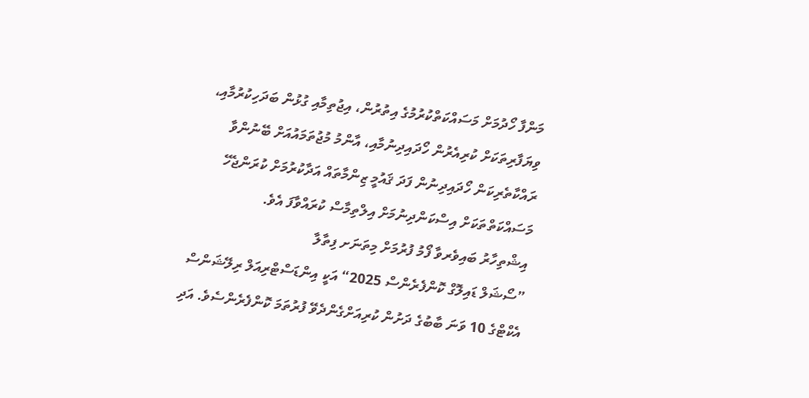މަންފާ ހޯދުމަށް މަސައްކަތްކުރުމުގެ އިތުރުން، އިޖުތިމާއި ގުޅުން ބަދަހިކުރުމާއި، ވިޔަފާރިތަކަށް ކުރިއެރުން ހޯދައިދިނުމާއި، އާންމު މުޖުތަމައުއަށް ބޭނުންވާ ރައްކާތެރިކަން ހޯދައިދިނުން ފަދަ ޤައުމީ ޒިންމާތައް އަދާކުރުމަށް ކުރަންޖެހޭ މަސައްކަތްތަކަށް އިސްކަންދިނުމަށް އިލްތިމާސް ކުރައްވާފަ އެވެ.
އިޝްތިހާރު ބައިވެރވާ ފޯމު ފުރުމަށް މިތަނަށ ފިތާލާ
”ސޯޝަލް ޑައިލޮގް ކޮންފެރެންސް 2025“ އަކީ އިންޑަސްޓްރިއަލް ރިލޭޝަންސް އެކްޓްގެ 10 ވަނަ ބާބުގެ ދަށުން ކުރިއަށްގެންދެވޭ ފުރުތަމަ ކޮންފެރެންސެވެ. އަދި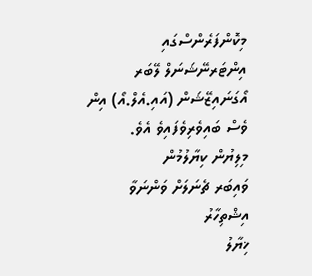މިކޮންފަރެންސްގައި އިންޓަރނޭޝަނަލް ލޭބަރ އޯގަނައިޒޭޝަން (އައި.އެލް.އޯ) އިން ވެސް ބައިވެރިވެފައިވެ އެވެ.
މިލިޔުން ކިޔާލުމުން
ވައިބަރ ޗެނަލަށް ވަންނަވާ
އިޝްތިހާރު
ޚިޔާލު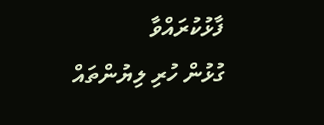ފާޅުކުރައްވާ
ގުޅުން ހުރި ލިޔުންތައް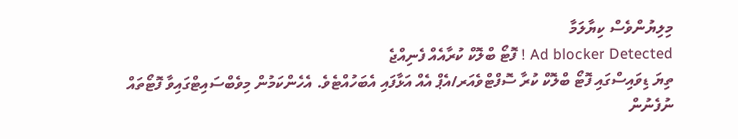މިލިޔުންވެސް ކިޔާލަމާ
Ad blocker Detected ! ފޮޓޯ ބްލޮކް ކުރާއެއް ފެނިއްޖެ
ތިޔަ ޑިވައިސްގައި ފޮޓޯ ބްލޮކް ކުރާ ސޮފްޓްވެއަރ/އެޕް އެއް އަޅާފައި އެބަހުއްޓެވެ. އެހެންކަމުން މިވެބްސައިޓްގައިވާ ފޮޓޯތައް ނުފެނުން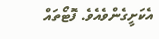އެކަށީގެންވެއެވެ. ފޮޓޯތައް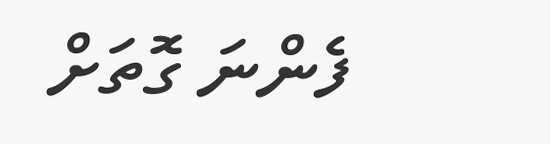ފެންނަ ގޮތަށް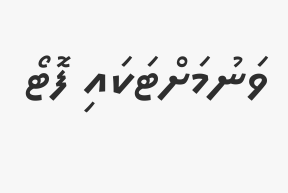ވަނުމަށްޓަކައި ފޮޓޯ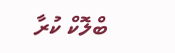ބްލޮކް ކުރާ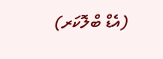(އެޑް ބްލޮކަރ)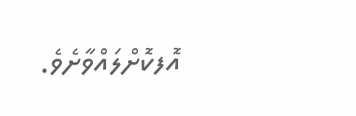އޮފކޮށްލައްވާށެވެ.